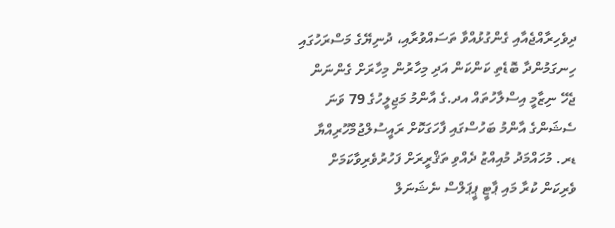ދިވެހިރާއްޖެއާއި ގެންގުޅުއްވާ ތަސައްވުރާއި، ދުނިޔޭގެ މަސްރަހުގައި ހިނގަމުންދާ ބޮޑެތި ކަންކަން އަދި މިހާރުން މިހާރަށް ގެންނަން ޖެހޭ ނިޒާމީ އިސްލާހުތައް އދ.ގެ އާންމު މަޖިލީހުގެ 79 ވަނަ ސެޝަންގެ އާންމު ބަހުސްގައި ފާހަގަކޮށް ރައީސުލްޖުމްހޫރިއްޔާ ޑރ. މުހައްމަދު މުއިއްޒު ދެއްވި ތަޤްރީރަށް ފަހުރުވެރިވާކަމަށް ވެރިކަން ކުރާ މައި ޕާޓީ ޕީޕަލްސް ނެޝަނަލް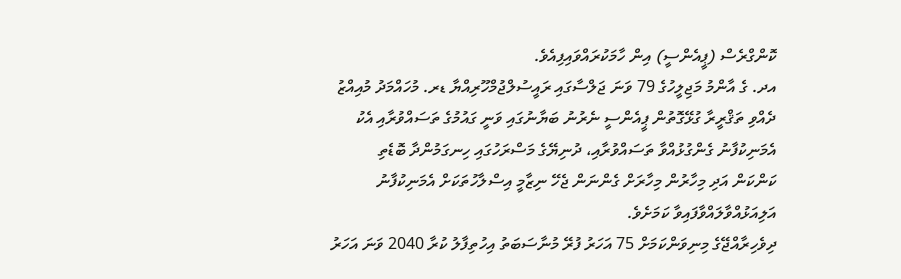ކޮންގްރެސް (ޕީއެންސީ) އިން ހާމަކުރައްވައިފިއެވެ.
އދ. ގެ އާންމު މަޖިލީހުގެ 79 ވަނަ ޖަލްސާގައި ރައީސުލްޖުމްހޫރިއްޔާ ޑރ. މުހައްމަދު މުއިއްޒު ދެއްވި ތަޤްރީރާ ގުޅޭގޮތުން ޕީއެންސީ ނެރުނު ބަޔާނުގައި ވަނީ ގައުމުގެ ތަސައްވުރާއި އެކު އެމަނިކުފާނު ގެންގުޅުއްވާ ތަސައްވުރާއި، ދުނިޔޭގެ މަސްރަހުގައި ހިނގަމުންދާ ބޮޑެތި ކަންކަން އަދި މިހާރުން މިހާރަށް ގެންނަން ޖެހޭ ނިޒާމީ އިސްލާހުތަކަށް އެމަނިކުފާނު އަލިއަޅުއްވާލައްވާފައިވާ ކަމަށެވެ.
ދިވެހިރާއްޖޭގެ މިނިވަންކަމަށް 75 އަހަރު ފުރޭ މުނާސަބަތު އިހުތިފާލު ކުރާ 2040 ވަނަ އަހަރު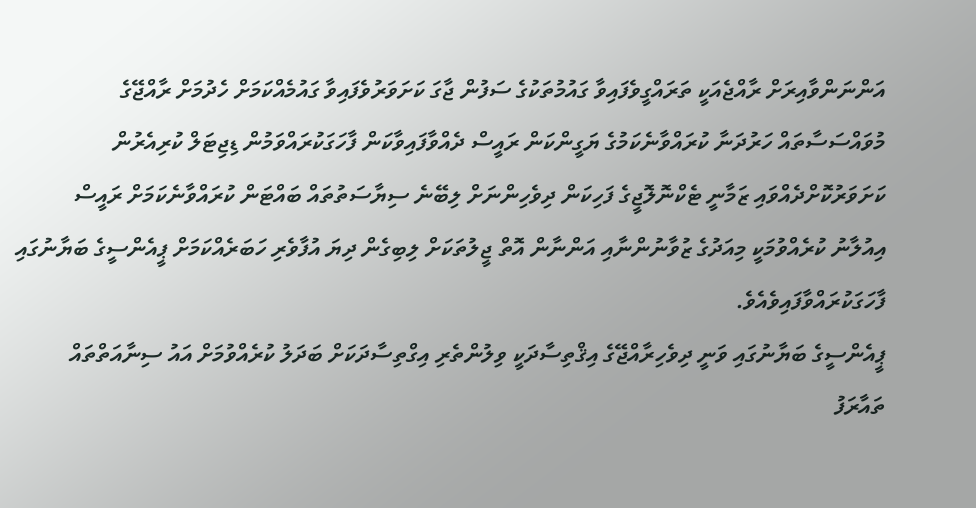އަންނަންވާއިރަށް ރާއްޖެއަކީ ތަރައްގީވެފައިވާ ގައުމުތަކުގެ ސަފުން ޖާގަ ކަށަވަރުވެފައިވާ ގައުމެއްކަމަށް ހެދުމަށް ރާއްޖޭގެ މުވައްސަސާތައް ހަރުދަނާ ކުރައްވާނެކަމުގެ ޔަގީންކަން ރައީސް ދެއްވާފައިވާކަން ފާހަގަކުރައްވަމުން ޑިޖިޓަލް ކުރިއެރުން ކަށަވަރުކޮށްދެއްވައި ޒަމާނީ ޓެކްނޮލޮޖީގެ ފަހިކަން ދިވެހިންނަށް ލިބޭނެ ސިޔާސަތުތައް ބައްޓަން ކުރައްވާނެކަމަށް ރައީސް އިއުލާނު ކުރެއްވުމަކީ މިއަދުގެ ޒުވާނުންނާއި އަންނާން އޮތް ޖީލުތަކަށް ލިބިގެން ދިޔަ އުފާވެރި ހަބަރެއްކަމަށް ޕީއެންސީގެ ބަޔާނުގައި ފާހަގަކުރައްވާފައިވެއެވެ.
ޕީއެންސީގެ ބަޔާނުގައި ވަނީ ދިވެހިރާއްޖޭގެ އިޤްތިސާދަކީ ވިލުންތެރި އިގްތިސާދަކަށް ބަދަލު ކުރެއްވުމަށް އައު ސިނާއަތްތައް ތައާރަފު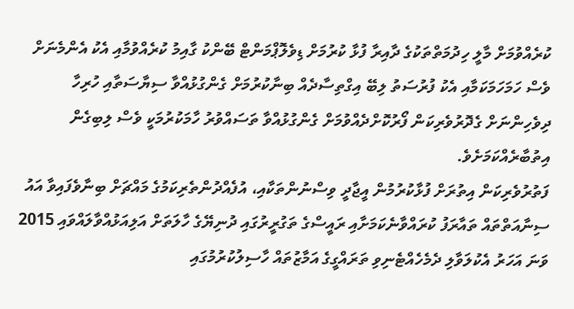ކުރެއްވުމަށް މާލީ ހިދުމަތްތަކުގެ ދާއިރާ ފުޅާ ކުރުމަށް ޑިވެލޮޕްމަންޓް ބޭންކު ގާއިމު ކުރެއްވުމާއި އެކު އެންމެނަށް ވެސް ހަމަހަމަކަމާއި އެކު ފުރުސަތު ލިބޭ އިގްތިސާދެއް ބިނާކުރުމަށް ގެންގުޅުއްވާ ސިޔާސަތާއި ހުރިހާ ދިވެހިންނަށް ގެދޮރުވެރިކަން ފޯރުކޮށްދެއްވުމަށް ގެންގުޅުއްވާ ތަސައްވުރު ހާމަކުރުމަކީ ވެސް ލިބިގެން އިތުބާރެއްކަމަށެވެ.
ފަތުރުވެރިކަން އިތުރަށް ފުޅާކުރުމުން އީޖާދީ ވިސްނުންތަކާއި، އުފެއްދުންތެރިކަމުގެ މައްޗަށް ބިނާވެފައިވާ އައު ސިނާއަތްތައް ތައާރަފު ކުރައްވާނެކަމަށާއި ރައީސްގެ ތަގުރީރުގައި ދުނިޔޭގެ ހާލަތަށް އަލިއަޅުއްވާލައްވައި 2015 ވަނަ އަހަރު އެކުލަވާލި ދެމެހެއްޓެނިވި ތަރައްގީގެ އަމާޒުތައް ހާސިލުކުރުމުގައި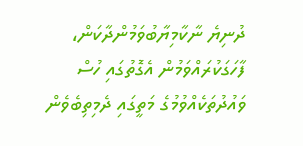ދުނިޔެ ނާކާމިޔާބުވަމުންދާކަން، ފާހަގަކުރައްވަމުން އެގޮތުގައި ހުސް ވައުދުތަކެއްވުމުގެ މަތީގައި ދެމިތިބެވެން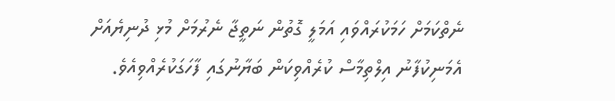ނެތްކަމަށް ހަމަކުރައްވައި އަމަލީ ގޮތުން ނަތީޖާ ނެރުމަށް މުޅި ދުނިޔެއަށް އެމަނިކުފާނު އިލްތިމާސް ކުރެއްވިކަން ބަޔާނުގައި ފާހަގަކުރެއްވިއެވެ.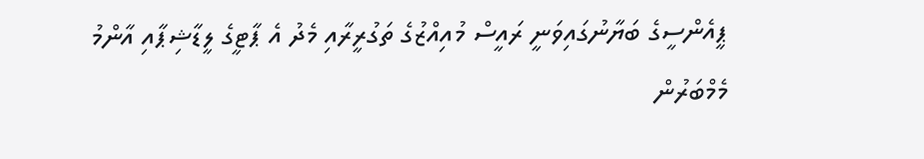ޕީއެންސީގެ ބަޔާނުގައިވަނީ ރައީސް މުއިއްޒުގެ ތަގުރީރާއި މެދު އެ ޕާޓީގެ ލީޑާޝިޕާއި އާންމު މެމްބަރުން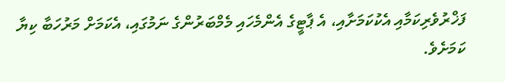ފަޚްރުވެރިކަމާއި އެކުކަމަށާއި، އެ ޕާޓީގެ އެންމެހައި މެމްބަރުންގެ ނަމުގައި، އެކަމަށް މަރުހަބާ ކިޔާ ކަމަށެވެ.